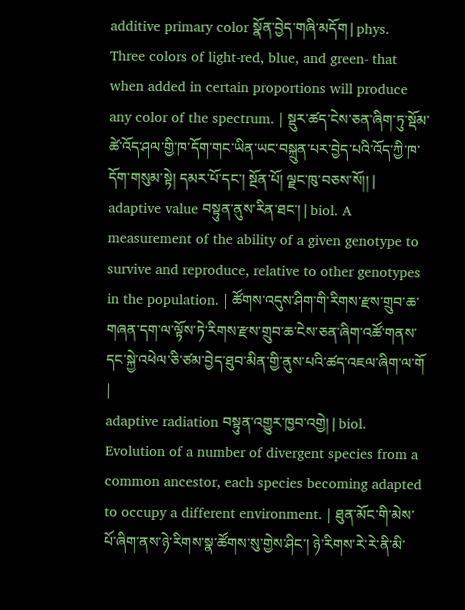additive primary color སྣོན་བྱེད་གཞི་མདོག | phys. Three colors of light-red, blue, and green- that when added in certain proportions will produce any color of the spectrum. | སྡུར་ཚད་ངེས་ཅན་ཞིག་ཏུ་སྡོམ་ཚེ་འོད་ཤལ་གྱི་ཁ་དོག་གང་ཡིན་ཡང་བསྐྲུན་པར་བྱེད་པའི་འོད་ཀྱི་ཁ་དོག་གསུམ་སྟེ། དམར་པོ་དང་། སྔོན་པོ། ལྗང་ཁུ་བཅས་སོ།། |
adaptive value བསྟུན་ནུས་རིན་ཐང་། | biol. A measurement of the ability of a given genotype to survive and reproduce, relative to other genotypes in the population. | ཚོགས་འདུས་ཤིག་གི་རིགས་རྫས་གྲུབ་ཆ་གཞན་དག་ལ་ལྟོས་ཏེ་རིགས་རྫས་གྲུབ་ཆ་ངེས་ཅན་ཞིག་འཚོ་གནས་དང་སྐྱེ་འཕེལ་ཅི་ཙམ་བྱེད་ཐུབ་མིན་གྱི་ནུས་པའི་ཚད་འཇལ་ཞིག་ལ་གོ |
adaptive radiation བསྟུན་འགྱུར་ཁྱབ་འགྱེ། | biol. Evolution of a number of divergent species from a common ancestor, each species becoming adapted to occupy a different environment. | ཐུན་མོང་གི་མེས་པོ་ཞིག་ནས་ཉེ་རིགས་སྣ་ཚོགས་སུ་གྱེས་ཤིང་། ཉེ་རིགས་རེ་རེ་ནི་མི་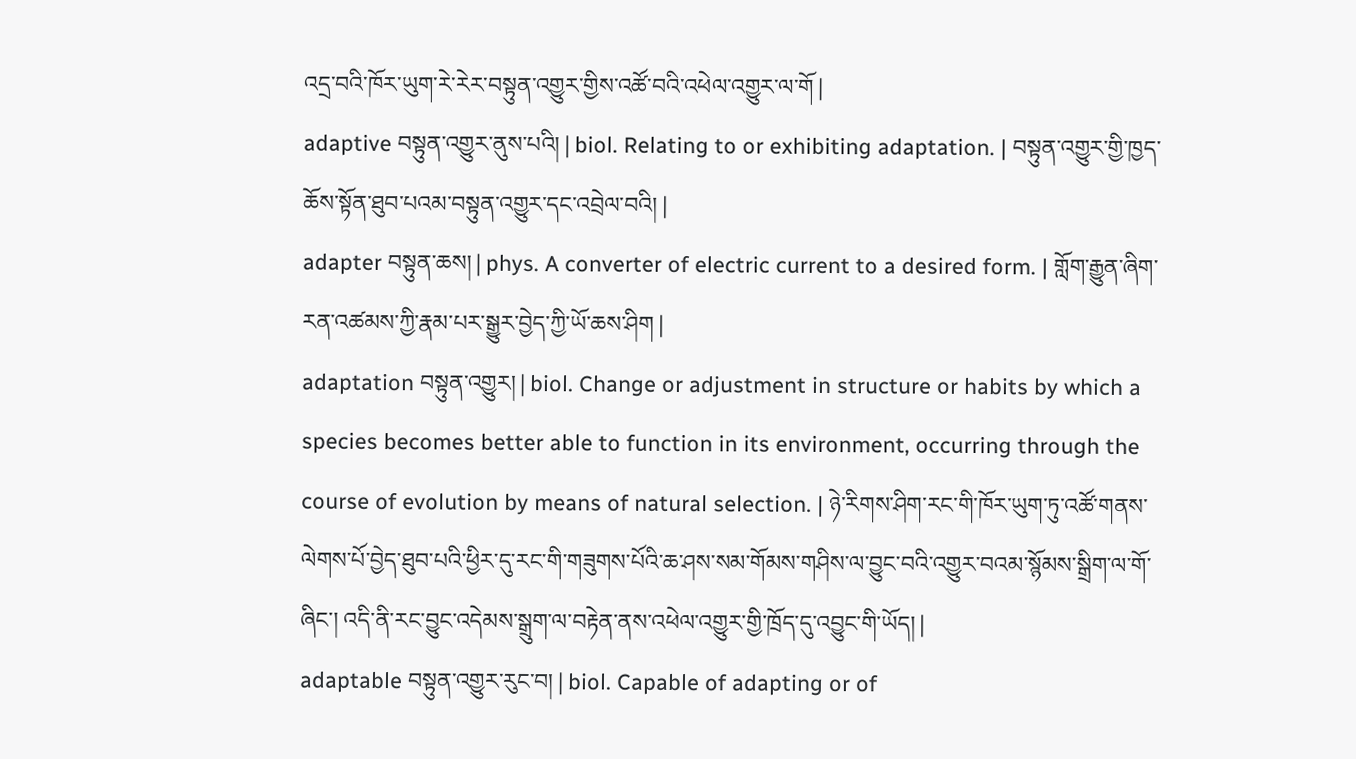འདྲ་བའི་ཁོར་ཡུག་རེ་རེར་བསྟུན་འགྱུར་གྱིས་འཚོ་བའི་འཕེལ་འགྱུར་ལ་གོ |
adaptive བསྟུན་འགྱུར་ནུས་པའི། | biol. Relating to or exhibiting adaptation. | བསྟུན་འགྱུར་གྱི་ཁྱད་ཆོས་སྟོན་ཐུབ་པའམ་བསྟུན་འགྱུར་དང་འབྲེལ་བའི། |
adapter བསྟུན་ཆས། | phys. A converter of electric current to a desired form. | གློག་རྒྱུན་ཞིག་རན་འཚམས་ཀྱི་རྣམ་པར་སྒྱུར་བྱེད་ཀྱི་ཡོ་ཆས་ཤིག |
adaptation བསྟུན་འགྱུར། | biol. Change or adjustment in structure or habits by which a species becomes better able to function in its environment, occurring through the course of evolution by means of natural selection. | ཉེ་རིགས་ཤིག་རང་གི་ཁོར་ཡུག་ཏུ་འཚོ་གནས་ལེགས་པོ་བྱེད་ཐུབ་པའི་ཕྱིར་དུ་རང་གི་གཟུགས་པོའི་ཆ་ཤས་སམ་གོམས་གཤིས་ལ་བྱུང་བའི་འགྱུར་བའམ་སྙོམས་སྒྲིག་ལ་གོ་ཞིང་། འདི་ནི་རང་བྱུང་འདེམས་སྒྲུག་ལ་བརྟེན་ནས་འཕེལ་འགྱུར་གྱི་ཁྲོད་དུ་འབྱུང་གི་ཡོད། |
adaptable བསྟུན་འགྱུར་རུང་བ། | biol. Capable of adapting or of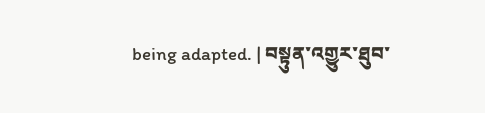being adapted. | བསྟུན་འགྱུར་ཐུབ་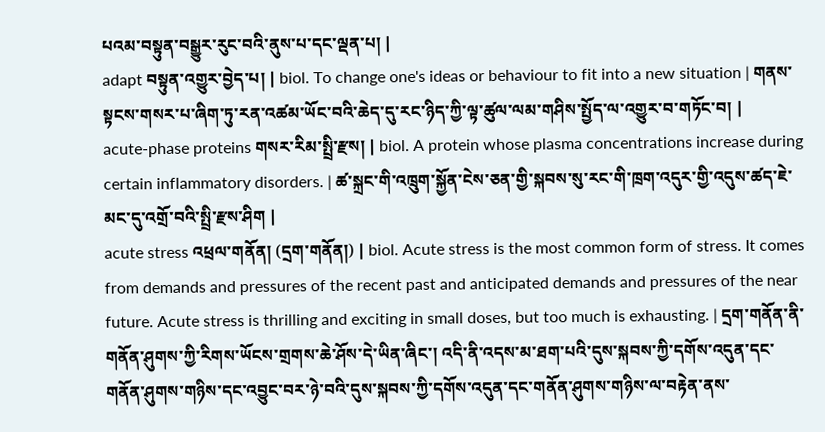པའམ་བསྟུན་བསྒྱུར་རུང་བའི་ནུས་པ་དང་ལྡན་པ། |
adapt བསྟུན་འགྱུར་བྱེད་པ། | biol. To change one's ideas or behaviour to fit into a new situation | གནས་སྟངས་གསར་པ་ཞིག་ཏུ་རན་འཚམ་ཡོང་བའི་ཆེད་དུ་རང་ཉིད་ཀྱི་ལྟ་ཚུལ་ལམ་གཤིས་སྤྱོད་ལ་འགྱུར་བ་གཏོང་བ། |
acute-phase proteins གསར་རིམ་སྤྲི་རྫས། | biol. A protein whose plasma concentrations increase during certain inflammatory disorders. | ཚ་སྐྲང་གི་འཁྲུག་སྐྱོན་ངེས་ཅན་གྱི་སྐབས་སུ་རང་གི་ཁྲག་འདུར་གྱི་འདུས་ཚད་ཇེ་མང་དུ་འགྲོ་བའི་སྤྲི་རྫས་ཤིག |
acute stress འཕྲལ་གནོན། (དྲག་གནོན།) | biol. Acute stress is the most common form of stress. It comes from demands and pressures of the recent past and anticipated demands and pressures of the near future. Acute stress is thrilling and exciting in small doses, but too much is exhausting. | དྲག་གནོན་ནི་གནོན་ཤུགས་ཀྱི་རིགས་ཡོངས་གྲགས་ཆེ་ཤོས་དེ་ཡིན་ཞིང་། འདི་ནི་འདས་མ་ཐག་པའི་དུས་སྐབས་ཀྱི་དགོས་འདུན་དང་གནོན་ཤུགས་གཉིས་དང་འབྱུང་བར་ཉེ་བའི་དུས་སྐབས་ཀྱི་དགོས་འདུན་དང་གནོན་ཤུགས་གཉིས་ལ་བརྟེན་ནས་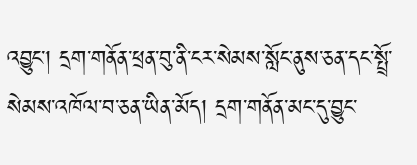འབྱུང་། དྲག་གནོན་ཕྲན་བུ་ནི་ངར་སེམས་སློང་ནུས་ཅན་དང་སྤྲོ་སེམས་འཁོལ་བ་ཅན་ཡིན་མོད། དྲག་གནོན་མང་དུ་བྱུང་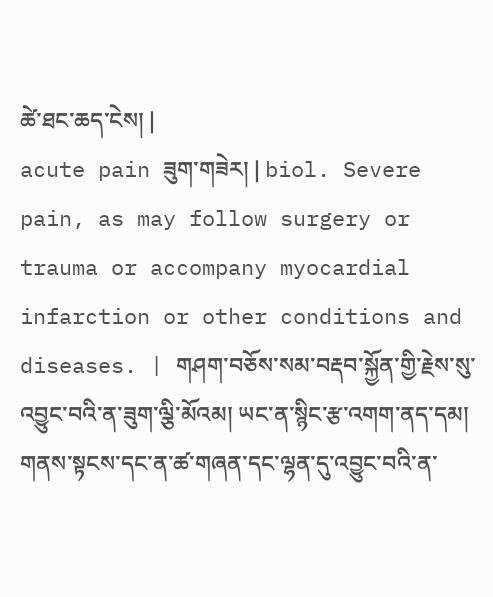ཚེ་ཐང་ཆད་ངེས། |
acute pain ཟུག་གཟེར། | biol. Severe pain, as may follow surgery or trauma or accompany myocardial infarction or other conditions and diseases. | གཤག་བཅོས་སམ་བརྡབ་སྐྱོན་གྱི་རྗེས་སུ་འབྱུང་བའི་ན་ཟུག་ལྕི་མོའམ། ཡང་ན་སྙིང་རྩ་འགག་ནད་དམ། གནས་སྟངས་དང་ན་ཚ་གཞན་དང་ལྷན་དུ་འབྱུང་བའི་ན་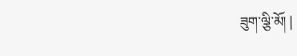ཟུག་ལྕི་མོ། |